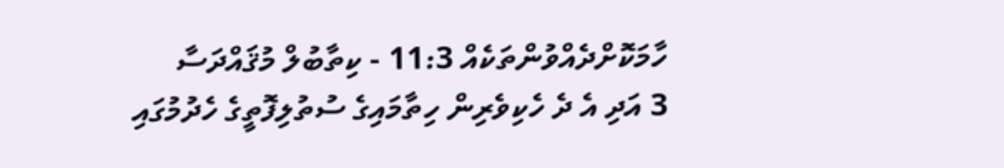ހާމަކޮށްދެއްވުންތަކެއް 11:3 - ކިތާބުލް މުޤައްދަސާ
3 އަދި އެ ދެ ހެކިވެރިން ހިތާމައިގެ ސުތުލިފޮތީގެ ހެދުމުގައި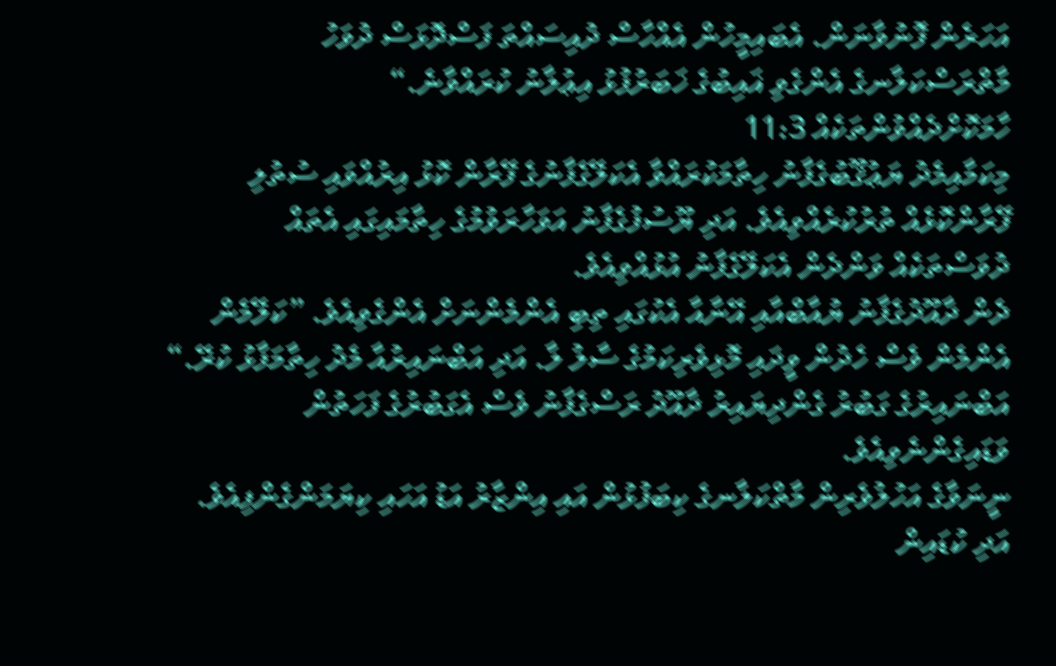އަހަރެން ފޮނުވާނަން. އެބައިމީހުން އެއްހާސް ދުއިސައްތަ ފަސްދޮޅަސް ދުވަހު މާތްރަސްކަލާނގެ އެންގެވި ޣައިބުގެ ޚަބަރުފުޅު އިޢުލާނު ކުރައްވާނެ.“
ހާމަކޮށްދެއްވުންތަކެއް 11:3
މިކަމާއިމެދު ޔަޢުޤޫބުގެފާނު ހިތާމަކުރައްވާ އެކަލޭގެފާނުގެ ފޭރާން ކޮޅު އިރުއްވައި ސުތުލި ފޭރާންކޮޅެއް ތުރުކުރެއްވިއެވެ. އަދި ޔޫސުފުގެފާނު އަވަހާރަވުމުގެ ހިތާމައިގައި އެތައް ދުވަސްތަކެއް ވަންދެން އެކަލޭގެފާނު އުޅުއްވިއެވެ.
ދެން ދާއޫދުގެފާނު ޔުއާބްއާއި އޭނާއާ އެކުގައި ތިބި އެންމެންނަށް އެންގެވިއެވެ. ”ކަލޭމެން އެންމެން ވެސް ހެދުން ވީދައި މޮޅިވެރިކަމުގެ ސާލު ލާ. އަދި އަބްނައިރުއާ މެދު ހިތާމަފާޅު ކުރޭ.“ އަބްނައިރުގެ ގަބުރު ގެންދިޔައިރު ދާއޫދު ރަސްގެފާނު ވެސް އެގަބުރުގެ ފަހަތުން ވަޑައިގެންނެވިއެވެ.
ނީނަވާގެ އަހުލުވެރިން މާތްކަލާނގެ ކިބަފުޅުން އައި އިންޒާރު އަޑު އަހައި ކިޔަމަންގެންފިއެވެ. އަދި ކުޑައިން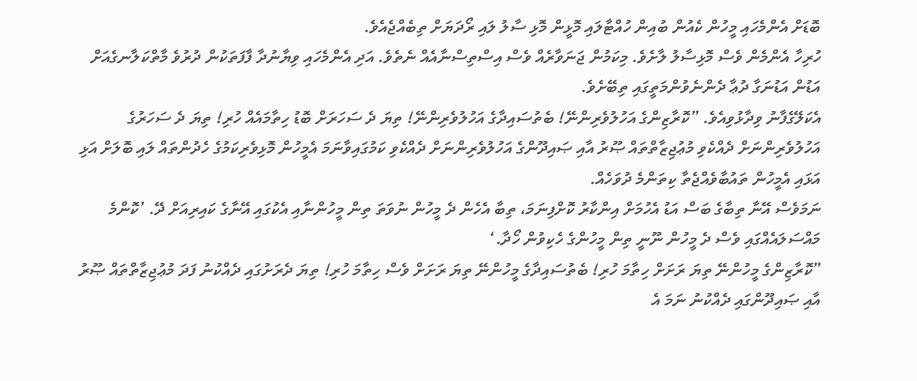ބޮޑަށް އެންމެހައި މީހުން ކެއުން ބުއިން ހުއްޓާލައި މޮޅީން މޮޅި ސާލު ލައި ރޯދަޔަށް ތިބެއްޖެއެވެ.
ހުރިހާ އެންމެން ވެސް މޮޅިސާލު ލާށެވެ. މިކަމުން ޖަނަވާރެއް ވެސް އިސްތިސްނާއެއް ނެތެވެ. އަދި އެންމެހައި ވިޔާނުދާ ފާފަތަކުން ދުރުވެ މާތްކަލާނގެއަށް އަޑުން އަޑުނަގާ ދުޢާ ދެންނެވުންމަތީގައި ތިބޭށެވެ.
އެކަލޭގެފާނު ވިދާޅުވިއެވެ. ”ކޮރާޒިންގެ އަހުލުވެރިންނޭ! ބެތުސައިދާގެ އަހުލުވެރިންނޭ! ތިޔަ ދެ ސަހަރަށް ބޮޑު ހިތާމައެއް ހުރި! ތިޔަ ދެ ސަހަރުގެ އަހުލުވެރިންނަށް ދެއްކެވި މުޢުޖިޒާތްތައް ޞޫރު އާއި ޞައިދޫންގެ އަހުލުވެރިންނަށް ދެއްކެވި ކަމުގައިވާނަމަ އެމީހުން މޮޅިވެރިކަމުގެ ހެދުންތައް ލައި ބޮލަށް އަޅި އަޅައި އެމީހުން ތައުބާވެއްޖެތާ ކިތަންމެ ދުވަހެއް.
ނަމަވެސް އޭނާ ތިބާގެ ބަސް އަޑު އެހުމަށް އިންކާރު ކޮށްފިނަމަ، ތިބާ އެހެން ދެ މީހުން ނުވަތަ ތިން މީހުންނާއި އެކުގައި އޭނާގެ ކައިރިއަށް ދޭ. ’ކޮންމެ މައްސަލައެއްގައި ވެސް ދެ މީހުން ނޫނީ ތިން މީހުންގެ ހެކިވުން ހޯދާ.‘
”ކޮރާޒިންގެ މީހުންނޭ ތިޔަ ރަށަށް ހިތާމަ ހުރި! ބެތުސައިދާގެ މީހުންނޭ ތިޔަ ރަށަށް ވެސް ހިތާމަ ހުރި! ތިޔަ ދެރަށުގައި ދެއްކުނު ފަދަ މުޢުޖިޒާތްތައް ޞޫރު އާއި ޞައިދޫންގައި ދެއްކުނު ނަމަ އެ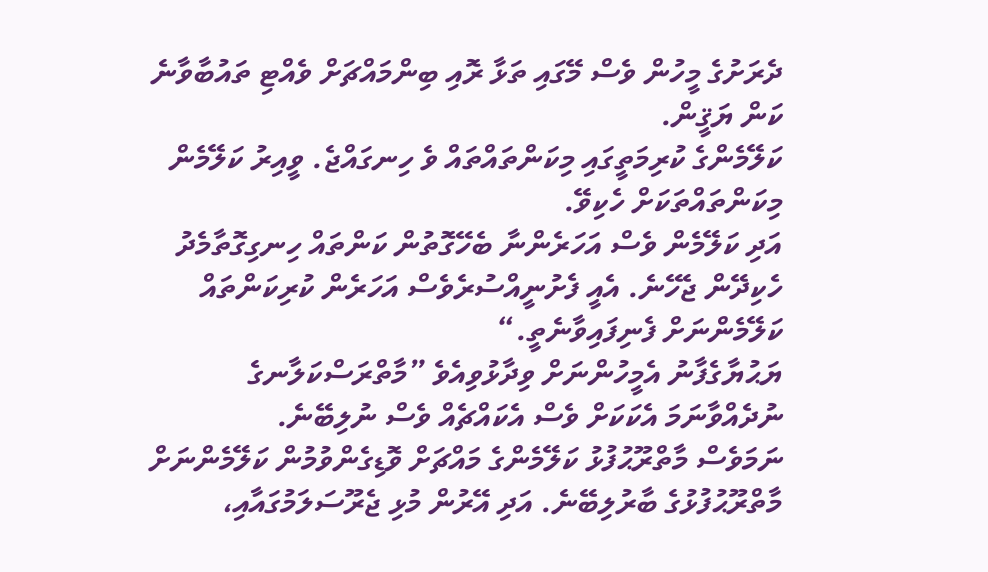ދެރަށުގެ މީހުން ވެސް މޭގައި ތަޅާ ރޮއި ބިންމައްޗަށް ވެއްޓި ތައުބާވާނެ ކަން ޔަޤީން.
ކަލޭމެންގެ ކުރިމަތީގައި މިކަންތައްތައް ވެ ހިނގައްޖެ. ވީއިރު ކަލޭމެން މިކަންތައްތަކަށް ހެކިވޭ.
އަދި ކަލޭމެން ވެސް އަހަރެންނާ ބެހޭގޮތުން ކަންތައް ހިނގިގޮތާމެދު ހެކިދޭން ޖެހޭނެ. އެއީ ފެށުނީއްސުރެވެސް އަހަރެން ކުރިކަންތައް ކަލޭމެންނަށް ފެނިފައިވާނެތީ.“
ޔަޙުޔާގެފާނު އެމީހުންނަށް ވިދާޅުވިއެވެ ”މާތްރަސްކަލާނގެ ނުދެއްވާނަމަ އެކަކަށް ވެސް އެކައްޗެއް ވެސް ނުލިބޭނެ.
ނަމަވެސް މާތްރޫޙުފުޅު ކަލޭމެންގެ މައްޗަށް ވޮޑިގެންވުމުން ކަލޭމެންނަށް މާތްރޫޙުފުޅުގެ ބާރުލިބޭނެ. އަދި އޭރުން މުޅި ޖެރޫސަލަމުގައާއި،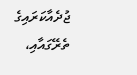ޖުދެއާކަރައިގެ ތެރޭގައާއި،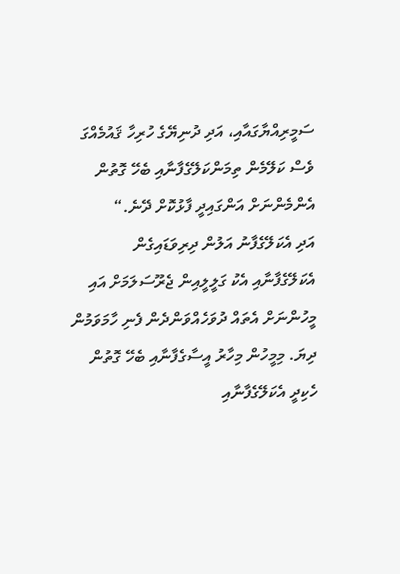ސަމީރިއްޔާގައާއި، އަދި ދުނިޔޭގެ ހުރިހާ ޤައުމެއްގަ ވެސް ކަލޭމެން ތިމަންކަލޭގެފާނާއި ބެހޭ ގޮތުން އެންމެންނަށް އަންގައިދީ ފާޅުކޮށް ދޭނެ.“
އަދި އެކަލޭގެފާނު އަލުން ދިރިވަޑައިގެން އެކަލޭގެފާނާއި އެކު ގަލީލީއިން ޖެރޫސަލަމަށް އައި މީހުންނަށް އެތައް ދުވަހެއްވަންދެން ފެނި ހާމަވަމުން ދިޔަ. މިމީހުން މިހާރު އީސާގެފާނާއި ބެހޭ ގޮތުން ހެކިދީ އެކަލޭގެފާނާއި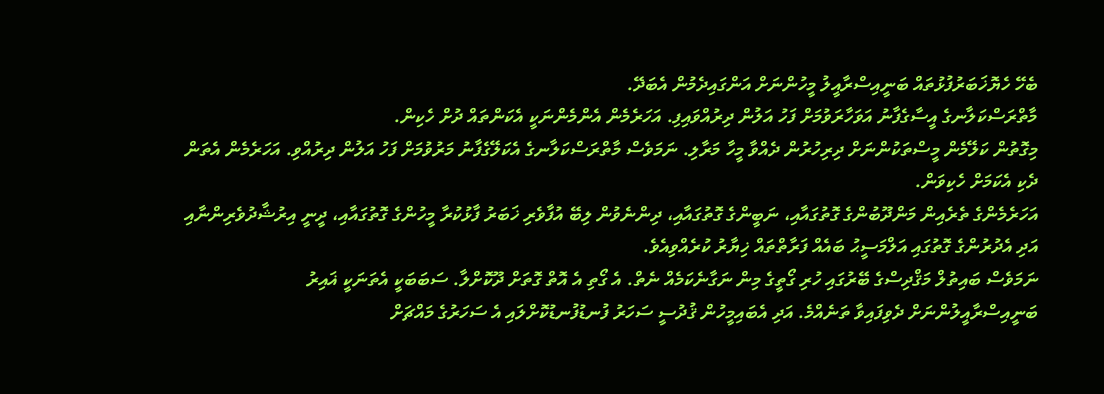ބެހޭ ހެޔޮޚަބަރުފުޅުތައް ބަނީއިސްރާއީލު މީހުންނަށް އަންގައިދެމުން އެބަދޭ.
މާތްރަސްކަލާނގެ އީސާގެފާނު އަވަހާރަވުމަށް ފަހު އަލުން ދިރުއްވައިފި. އަހަރެމެން އެންމެންނަކީ އެކަންތައް ދުށް ހެކިން.
މިގޮތުން ކަލޭމެން މީސްތަކުންނަށް ދިރިހުރުން ދެއްވާ މީހާ މަރާލި. ނަމަވެސް މާތްރަސްކަލާނގެ އެކަލޭގެފާނު މަރުވުމަށް ފަހު އަލުން ދިރުއްވި. އަހަރެމެން އެތަން ދެކި އެކަމަށް ހެކިވަން.
އަހަރެމެންގެ ތެރެއިން މަންދޫބުންގެ ގޮތުގައާއި، ނަބީންގެ ގޮތުގައާއި، ދިންނެވުން ލިބޭ އުފާވެރި ޚަބަރު ފާޅުކުރާ މީހުންގެ ގޮތުގައާއި، ދީނީ އިރުޝާދުވެރިންނާއި އަދި އެދުރުންގެ ގޮތުގައި އަލްމަސީޙު ބައެއް ފަރާތްތައް ޚިޔާރު ކުރެއްވިއެވެ.
ނަމަވެސް ބައިތުލް މަޤްދިސްގެ ބޭރުގައި ހުރި ގޯތީގެ މިން ނަގާނެކަމެއް ނެތް. އެ ގޯތި އެ އޮތް ގޮތަށް ދޫކޮށްލާ. ސަބަބަކީ އެތަނަކީ ޣައިރު ބަނީއިސްރާއީލުންނަށް ދެވިފައިވާ ތަނެއްމެ. އަދި އެބައިމީހުން ޤުދުސީ ސަހަރު ފުނޑުފުނޑުކޮށްލައި އެ ސަހަރުގެ މައްޗަށް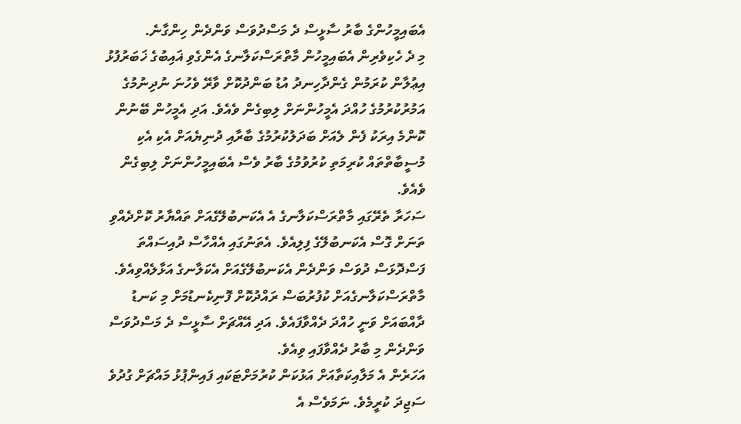އެބައިމީހުންގެ ބާރު ސާޅީސް ދެ މަސްދުވަސް ވަންދެން ހިންގާނެ.
މި ދެ ހެކިވެރިން އެބައިމީހުން މާތްރަސްކަލާނގެ އެންގެވި ޣައިބުގެ ޚަބަރުފުޅު އިޢުލާން ކުރަމުން ގެންދާހިނދު އުޑު ބަންދުކޮށް ވާރޭ ވެހުނަ ނުދިނުމުގެ އަމުރުކުރުމުގެ ހުއްދަ އެމީހުންނަށް ލިބިގެން ވެއެވެ. އަދި އެމީހުން ބޭނުން ކޮންމެ އިރަކު ފެން ލެއަށް ބަދަލުކުރުމުގެ ބާރާއި ދުނިޔެއަށް އެކި އެކި މުސީބާތްތައް ކުރިމަތި ކުރުވުމުގެ ބާރު ވެސް އެބައިމީހުންނަށް ލިބިގެން ވެއެވެ.
ސަހަރާ ތެރޭގައި މާތްރަސްކަލާނގެ އެ އެކަނބުލޭގެއަށް ތައްޔާރު ކޮށްދެއްވި ތަނަށް ގޮސް އެކަނބުލޭގެ ފިލިއެވެ. އެތަނުގައި އެއްހާސް ދުއިސައްތަ ފަސްދޮޅަސް ދުވަސް ވަންދެން އެކަނބުލޭގެއަށް އެކަލާނގެ އަޅާލެއްވިއެވެ.
މާތްރަސްކަލާނގެއަށް ކުފުރުބަސް ރައްދުކޮށް ފޮނިކެނޑުމަށް މި ކަނޑު ދާއްބައަށް ވަނީ ހުއްދަ ދެއްވާފައެވެ. އަދި އޭއްޗަށް ސާޅީސް ދެ މަސްދުވަސް ވަންދެން މި ބާރު ދެއްވާފައި ވިއެވެ.
އަހަރެން އެ މަލާއިކަތާއަށް އަޅުކަން ކުރުމަށްޓަކައި ފައިންޕުޅު މައްޗަށް ގުދުވެ ސަޖިދަ ކުރީމެވެ. ނަމަވެސް އެ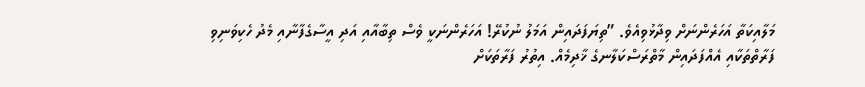މަލާއިކަތާ އަހަރެންނަށް ވިދާޅުވިއެވެ. ”ތިޔަފަދައިން އަމަލު ނުކުރޭ! އަހަރެންނަކީ ވެސް ތިބާއާއި އަދި އީސާގެފާނާއި މެދު ހެކިވަނިވި ފަރާތްތަކާއި އެއްފަދައިން މާތްރަސްކަލާނގެ ޚާދިމެއް. އިތުރު ފަރާތަކަށް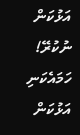އަޅުކަން ނުކުރޭ! ހަމައެކަނި އަޅުކަން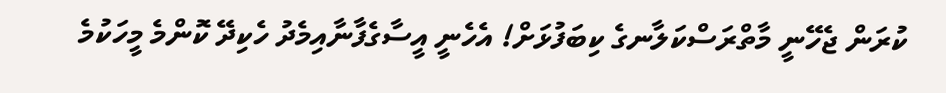ކުރަން ޖެހޭނީ މާތްރަސްކަލާނގެ ކިބަފުޅަށް! އެހެނީ އީސާގެފާނާއިމެދު ހެކިދޭ ކޮންމެ މީހަކުމެ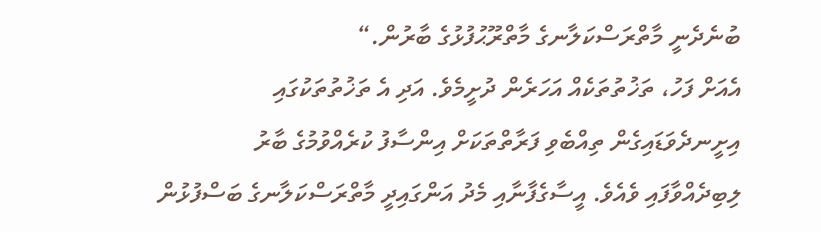ބުނެދެނީ މާތްރަސްކަލާނގެ މާތްރޫޙުފުޅުގެ ބާރުން.“
އެއަށް ފަހު، ތަޚުތުތަކެއް އަހަރެން ދުށީމެވެ. އަދި އެ ތަޚުތުތަކުގައި އިށީނދެވަޑައިގެން ތިއްބެވި ފަރާތްތަކަށް އިންސާފު ކުރެއްވުމުގެ ބާރު ލިބިދެއްވާފައި ވެއެވެ. އީސާގެފާނާއި މެދު އަންގައިދީ މާތްރަސްކަލާނގެ ބަސްފުޅުން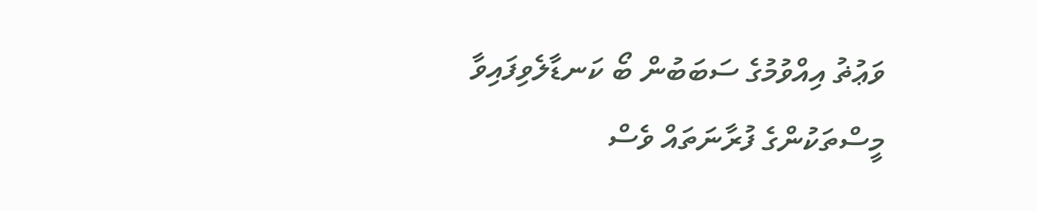ވަޢުޡު އިއްވުމުގެ ސަބަބުން ބޯ ކަނޑާލެވިފައިވާ މީސްތަކުންގެ ފުރާނަތައް ވެސް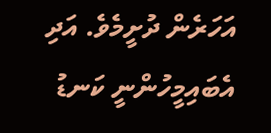އަހަރެން ދުށީމެވެ. އަދި އެބައިމީހުންނީ ކަނޑު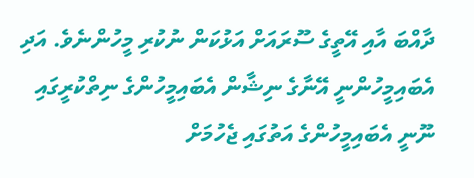ދާއްބަ އާއި އޭތީގެ ސޫރައަށް އަޅުކަން ނުކުރި މީހުންނެވެ. އަދި އެބައިމީހުންނީ އޭނާގެ ނިޝާން އެބައިމީހުންގެ ނިތްކުރީގައި ނޫނީ އެބައިމީހުންގެ އަތުގައި ޖެހުމަށް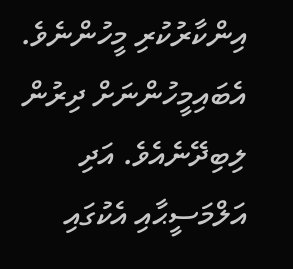އިންކާރުކުރި މީހުންނެވެ. އެބައިމީހުންނަށް ދިރުން ލިބިދޭނެއެވެ. އަދި އަލްމަސީޙާއި އެކުގައި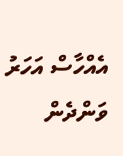އެއްހާސް އަހަރު ވަންދެން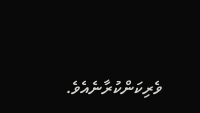ވެރިކަންކުރާނެއެވެ.